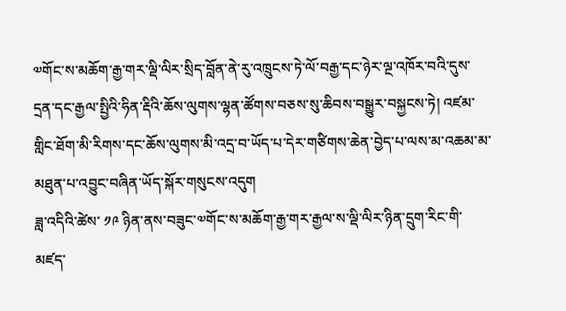༧གོང་ས་མཆོག་རྒྱ་གར་ལྡི་ལིར་སྲིད་བློན་ནེ་རུ་འཁྲུངས་ཏེ་ལོ་བརྒྱ་དང་ཉེར་ལྔ་འཁོར་བའི་དུས་དྲན་དང་རྒྱལ་སྤྱིའི་ཧིན་རྡིའི་ཆོས་ལུགས་ལྷན་ཚོགས་བཅས་སུ་ཆིབས་བསྒྱུར་བསྐྱངས་ཏེ། འཛམ་གླིང་ཐོག་མི་རིགས་དང་ཆོས་ལུགས་མི་འདྲ་བ་ཡོད་པ་དེར་གཙིགས་ཆེན་བྱེད་པ་ལས་མ་འཆམ་མ་མཐུན་པ་འབྱུང་བཞིན་ཡོད་སྐོར་གསུངས་འདུག
ཟླ་འདིའི་ཚེས་ ༡༩ ཉིན་ནས་བཟུང་༧གོང་ས་མཆོག་རྒྱ་གར་རྒྱལ་ས་ལྡི་ལིར་ཉིན་དྲུག་རིང་གི་མཛད་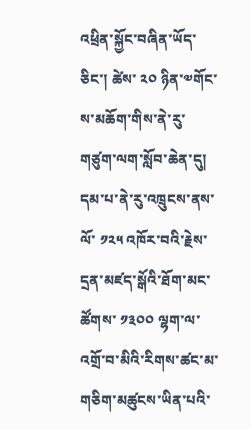འཕྲིན་སྐྱོང་བཞིན་ཡོད་ཅིང་། ཚེས་ ༢༠ ཉིན་༧གོང་ས་མཆོག་གིས་ནེ་རུ་གཙུག་ལག་སློབ་ཆེན་དུ། དམ་པ་ནེ་རུ་འཁྲུངས་ནས་ལོ་ ༡༢༥ འཁོར་བའི་རྗེས་དྲན་མཛད་སྒོའི་ཐོག་མང་ཚོགས་ ༡༣༠༠ ལྷག་ལ་འགྲོ་བ་མིའི་རིགས་ཚང་མ་གཅིག་མཚུངས་ཡིན་པའི་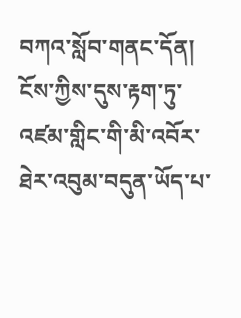བཀའ་སློབ་གནང་དོན། ངོས་ཀྱིས་དུས་རྟག་ཏུ་འཛམ་གླིང་གི་མི་འབོར་ཐེར་འབུམ་བདུན་ཡོད་པ་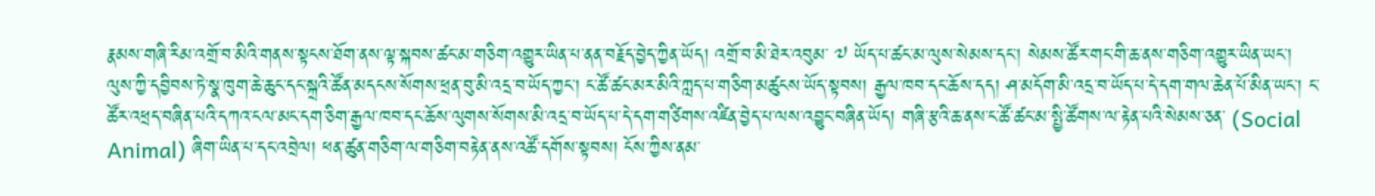རྣམས་གཞི་རིམ་འགྲོ་བ་མིའི་གནས་སྟངས་ཐོག་ནས་ལྟ་སྐབས་ཚང་མ་གཅིག་འགྱུར་ཡིན་པ་ནན་བརྗོད་བྱེད་ཀྱིན་ཡོད། འགྲོ་བ་མི་ཐེར་འབུམ་ ༧ ཡོད་པ་ཚང་མ་ལུས་སེམས་དང་། སེམས་ཚོར་གང་གི་ཆ་ནས་གཅིག་འགྱུར་ཡིན་ཡང་། ལུས་ཀྱི་དབྱིབས་ཏེ་སྣ་ཁུག་ཆེ་ཆུང་དང་སྐྲའི་ཚོན་མདངས་སོགས་ཕྲན་བུ་མི་འདྲ་བ་ཡོད་ཀྱང་། ང་ཚོ་ཚང་མར་མིའི་ཀླད་པ་གཅིག་མཚུངས་ཡོད་སྟབས། རྒྱལ་ཁབ་དང་ཆོས་དད། ཤ་མདོག་མི་འདྲ་བ་ཡོད་པ་དེ་དག་གལ་ཆེན་པོ་མིན་ཡང་། ང་ཚོར་འཕྲད་བཞིན་པའི་དཀའ་ངལ་མང་དག་ཅིག་རྒྱལ་ཁབ་དང་ཆོས་ལུགས་སོགས་མི་འདྲ་བ་ཡོད་པ་དེ་དག་གཙིགས་འཛིན་བྱེད་པ་ལས་འབྱུང་བཞིན་ཡོད། གཞི་རྩའི་ཆ་ནས་ང་ཚོ་ཚང་མ་སྤྱི་ཚོགས་ལ་རྟེན་པའི་སེམས་ཅན་ (Social Animal) ཞིག་ཡིན་པ་དང་འབྲེལ། ཕན་ཚུན་གཅིག་ལ་གཅིག་བརྟེན་ནས་འཚོ་དགོས་སྟབས། ངོས་ཀྱིས་ནམ་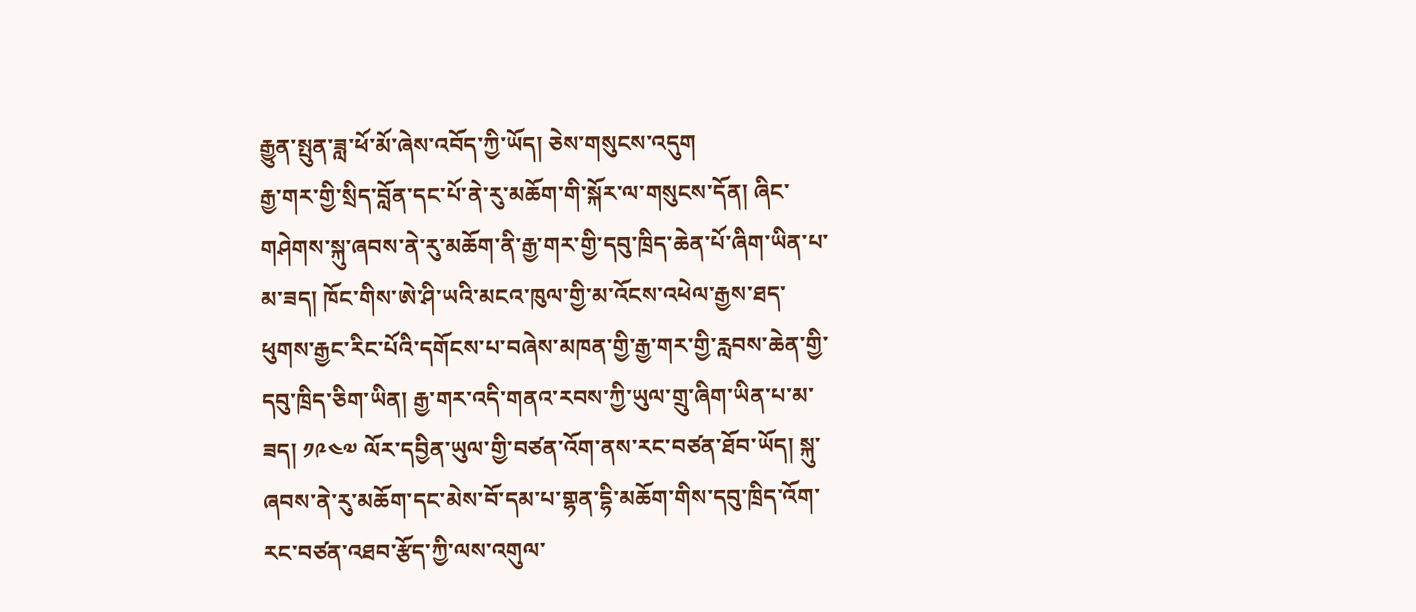རྒྱུན་སྤུན་ཟླ་ཕོ་མོ་ཞེས་འབོད་ཀྱི་ཡོད། ཅེས་གསུངས་འདུག
རྒྱ་གར་གྱི་སྲིད་བློན་དང་པོ་ནེ་རུ་མཆོག་གི་སྐོར་ལ་གསུངས་དོན། ཞིང་གཤེགས་སྐུ་ཞབས་ནེ་རུ་མཆོག་ནི་རྒྱ་གར་གྱི་དབུ་ཁྲིད་ཆེན་པོ་ཞིག་ཡིན་པ་མ་ཟད། ཁོང་གིས་ཨེ་ཤི་ཡའི་མངའ་ཁུལ་གྱི་མ་འོངས་འཕེལ་རྒྱས་ཐད་ཕུགས་རྒྱང་རིང་པོའི་དགོངས་པ་བཞེས་མཁན་གྱི་རྒྱ་གར་གྱི་རླབས་ཆེན་གྱི་དབུ་ཁྲིད་ཅིག་ཡིན། རྒྱ་གར་འདི་གནའ་རབས་ཀྱི་ཡུལ་གྲུ་ཞིག་ཡིན་པ་མ་ཟད། ༡༩༤༧ ལོར་དབྱིན་ཡུལ་གྱི་བཙན་འོག་ནས་རང་བཙན་ཐོབ་ཡོད། སྐུ་ཞབས་ནེ་རུ་མཆོག་དང་མེས་བོ་དམ་པ་གྷན་དྷི་མཆོག་གིས་དབུ་ཁྲིད་འོག་རང་བཙན་འཐབ་རྩོད་ཀྱི་ལས་འགུལ་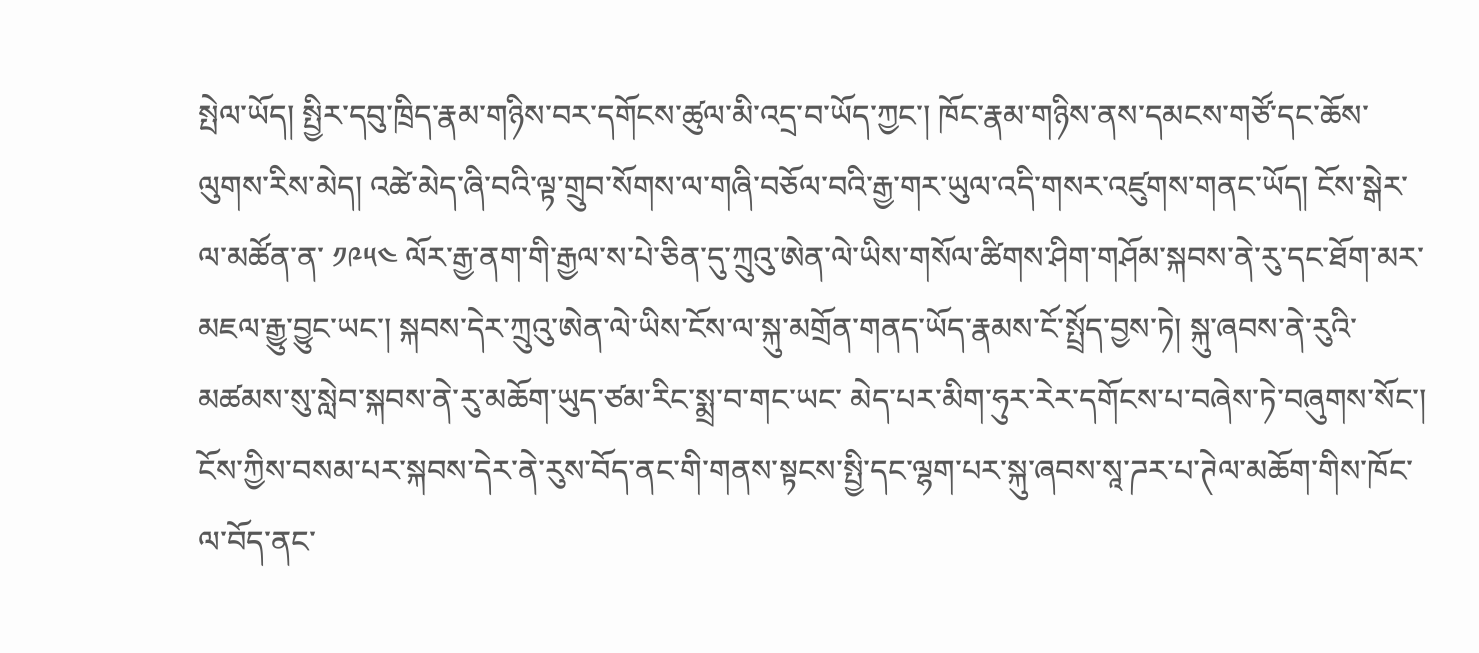སྤེལ་ཡོད། སྤྱིར་དབུ་ཁྲིད་རྣམ་གཉིས་བར་དགོངས་ཚུལ་མི་འདྲ་བ་ཡོད་ཀྱང་། ཁོང་རྣམ་གཉིས་ནས་དམངས་གཙོ་དང་ཆོས་ལུགས་རིས་མེད། འཚེ་མེད་ཞི་བའི་ལྟ་གྲུབ་སོགས་ལ་གཞི་བཅོལ་བའི་རྒྱ་གར་ཡུལ་འདི་གསར་འཛུགས་གནང་ཡོད། ངོས་སྒེར་ལ་མཚོན་ན་ ༡༩༥༤ ལོར་རྒྱ་ནག་གི་རྒྱལ་ས་པེ་ཅིན་དུ་ཀྲུའུ་ཨེན་ལེ་ཡིས་གསོལ་ཚིགས་ཤིག་གཤོམ་སྐབས་ནེ་རུ་དང་ཐོག་མར་མཇལ་རྒྱུ་བྱུང་ཡང་། སྐབས་དེར་ཀྲུའུ་ཨེན་ལེ་ཡིས་ངོས་ལ་སྐུ་མགྲོན་གནད་ཡོད་རྣམས་ངོ་སྤྲོད་བྱས་ཏེ། སྐུ་ཞབས་ནེ་རུའི་མཚམས་སུ་སླེབ་སྐབས་ནེ་རུ་མཆོག་ཡུད་ཙམ་རིང་སྨྲ་བ་གང་ཡང་ མེད་པར་མིག་ཧུར་རེར་དགོངས་པ་བཞེས་ཏེ་བཞུགས་སོང་། ངོས་ཀྱིས་བསམ་པར་སྐབས་དེར་ནེ་རུས་བོད་ནང་གི་གནས་སྟངས་སྤྱི་དང་ལྷག་པར་སྐུ་ཞབས་སཱ་ཌར་པ་ཊེལ་མཆོག་གིས་ཁོང་ལ་བོད་ནང་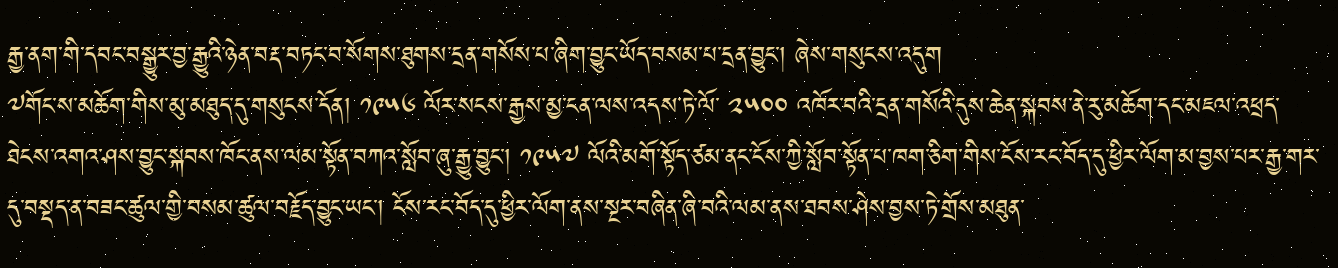རྒྱ་ནག་གི་དབང་བསྒྱུར་བྱ་རྒྱུའི་ཉེན་བརྡ་བཏང་བ་སོགས་ཐུགས་དྲན་གསོས་པ་ཞིག་བྱུང་ཡོད་བསམ་པ་དྲན་བྱུང་། ཞེས་གསུངས་འདུག
༧གོང་ས་མཆོག་གིས་མུ་མཐུད་དུ་གསུངས་དོན། ༡༩༥༦ ལོར་སངས་རྒྱས་མྱ་ངན་ལས་འདས་ཏེ་ལོ་ ༢༥༠༠ འཁོར་བའི་དྲན་གསོའི་དུས་ཆེན་སྐབས་ནེ་རུ་མཆོག་དང་མཇལ་འཕྲད་ཐེངས་འགའ་ཤས་བྱུང་སྐབས་ཁོང་ནས་ལམ་སྟོན་བཀའ་སློབ་ཞུ་རྒྱུ་བྱུང་། ༡༩༥༧ ལོའི་མགོ་སྟོད་ཙམ་ནང་ངོས་ཀྱི་སློབ་སྟོན་པ་ཁག་ཅིག་གིས་ངོས་རང་བོད་དུ་ཕྱིར་ལོག་མ་བྱས་པར་རྒྱ་གར་དུ་བསྡད་ན་བཟང་ཚུལ་གྱི་བསམ་ཚུལ་བརྗོད་བྱུང་ཡང་། ངོས་རང་བོད་དུ་ཕྱིར་ལོག་ནས་སྔར་བཞིན་ཞི་བའི་ལམ་ནས་ཐབས་ཤེས་བྱས་ཏེ་གྲོས་མཐུན་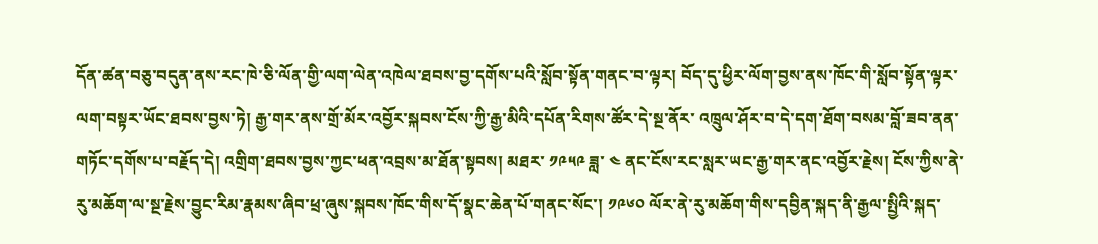དོན་ཚན་བཅུ་བདུན་ནས་རང་ཁེ་ཅི་ལོན་གྱི་ལག་ལེན་འཁེལ་ཐབས་བྱ་དགོས་པའི་སློབ་སྟོན་གནང་བ་ལྟར། བོད་དུ་ཕྱིར་ལོག་བྱས་ནས་ཁོང་གི་སློབ་སྟོན་ལྟར་ལག་བསྟར་ཡོང་ཐབས་བྱས་ཏེ། རྒྱ་གར་ནས་གྲོ་མོར་འབྱོར་སྐབས་ངོས་ཀྱི་རྒྱ་མིའི་དཔོན་རིགས་ཚོར་དེ་སྔ་ནོར་ འཁྲུལ་ཤོར་བ་དེ་དག་ཐོག་བསམ་བློ་ཟབ་ནན་གཏོང་དགོས་པ་བརྗོད་དེ། འགྲིག་ཐབས་བྱས་ཀྱང་ཕན་འབྲས་མ་ཐོན་སྟབས། མཐར་ ༡༩༥༩ ཟླ་ ༤ ནང་ངོས་རང་སླར་ཡང་རྒྱ་གར་ནང་འབྱོར་རྗེས། ངོས་ཀྱིས་ནེ་རུ་མཆོག་ལ་སྔ་རྗེས་བྱུང་རིམ་རྣམས་ཞིབ་ཕྲ་ཞུས་སྐབས་ཁོང་གིས་དོ་སྣང་ཆེན་པོ་གནང་སོང་། ༡༩༦༠ ལོར་ནེ་རུ་མཆོག་གིས་དབྱིན་སྐད་ནི་རྒྱལ་སྤྱིའི་སྐད་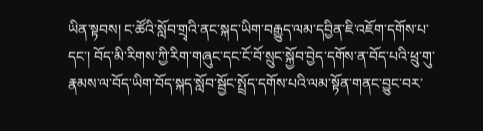ཡིན་སྟབས། ང་ཚོའི་སློབ་གྲྭའི་ནང་སྐད་ཡིག་བརྒྱུད་ལམ་དབྱིན་ཇི་འཇོག་དགོས་པ་དང་། བོད་མི་རིགས་ཀྱི་རིག་གཞུང་དང་ངོ་བོ་སྲུང་སྐྱོབ་བྱེད་དགོས་ན་བོད་པའི་ཕྲུ་གུ་རྣམས་ལ་བོད་ཡིག་བོད་སྐད་སློབ་སྦྱོང་སྤྲོད་དགོས་པའི་ལམ་སྟོན་གནང་བྱུང་བར་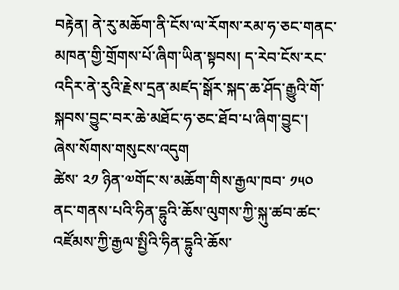བརྟེན། ནེ་རུ་མཆོག་ནི་ངོས་ལ་རོགས་རམ་ཧ་ཅང་གནང་མཁན་གྱི་གྲོགས་པོ་ཞིག་ཡིན་སྟབས། ད་རེབ་ངོས་རང་འདིར་ནེ་རུའི་རྗེས་དྲན་མཛད་སྒོར་སྐད་ཆ་ཤོད་རྒྱུའི་གོ་སྐབས་བྱུང་བར་ཆེ་མཐོང་ཧ་ཅང་ཐོབ་པ་ཞིག་བྱུང་། ཞེས་སོགས་གསུངས་འདུག
ཚེས་ ༢༡ ཉིན་༧གོང་ས་མཆོག་གིས་རྒྱལ་ཁབ་ ༡༥༠ ནང་གནས་པའི་ཧིན་དྷུའི་ཆོས་ལུགས་ཀྱི་སྐུ་ཚབ་ཚང་འཛོམས་ཀྱི་རྒྱལ་སྤྱིའི་ཧིན་དྷུའི་ཆོས་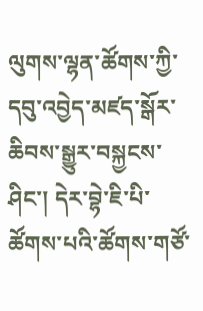ལུགས་ལྷན་ཚོགས་ཀྱི་དབུ་འབྱེད་མཛད་སྒོར་ཆིབས་སྒྱུར་བསྐྱངས་ཤིང་། དེར་བྷེ་ཇི་པི་ཚོགས་པའི་ཚོགས་གཙོ་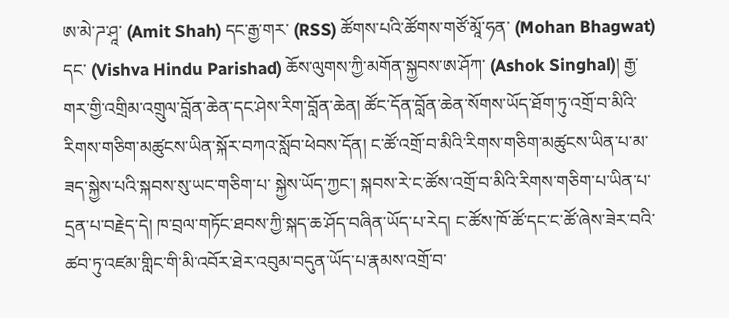ཨ་མེ་ཌ་ཤཱ་ (Amit Shah) དང་རྒྱ་གར་ (RSS) ཚོགས་པའི་ཚོགས་གཙོ་མཱོ་ཧན་ (Mohan Bhagwat) དང་ (Vishva Hindu Parishad) ཆོས་ལུགས་ཀྱི་མགོན་སྐྱབས་ཨ་ཤོཀ་ (Ashok Singhal)། རྒྱ་གར་གྱི་འགྲིམ་འགྲུལ་བློན་ཆེན་དང་ཤེས་རིག་བློན་ཆེན། ཚོང་དོན་བློན་ཆེན་སོགས་ཡོད་ཐོག་ཏུ་འགྲོ་བ་མིའི་རིགས་གཅིག་མཚུངས་ཡིན་སྐོར་བཀའ་སློབ་ཕེབས་དོན། ང་ཚོ་འགྲོ་བ་མིའི་རིགས་གཅིག་མཚུངས་ཡིན་པ་མ་ཟད་སྐྱེས་པའི་སྐབས་སུ་ཡང་གཅིག་པ་ སྐྱེས་ཡོད་ཀྱང་། སྐབས་རེ་ང་ཚོས་འགྲོ་བ་མིའི་རིགས་གཅིག་པ་ཡིན་པ་དྲན་པ་བརྗེད་དེ། ཁ་བྲལ་གཏོང་ཐབས་ཀྱི་སྐད་ཆ་ཤོད་བཞིན་ཡོད་པ་རེད། ང་ཚོས་ཁོ་ཚོ་དང་ང་ཚོ་ཞེས་ཟེར་བའི་ཚབ་ཏུ་འཛམ་གླིང་གི་མི་འབོར་ཐེར་འབུམ་བདུན་ཡོད་པ་རྣམས་འགྲོ་བ་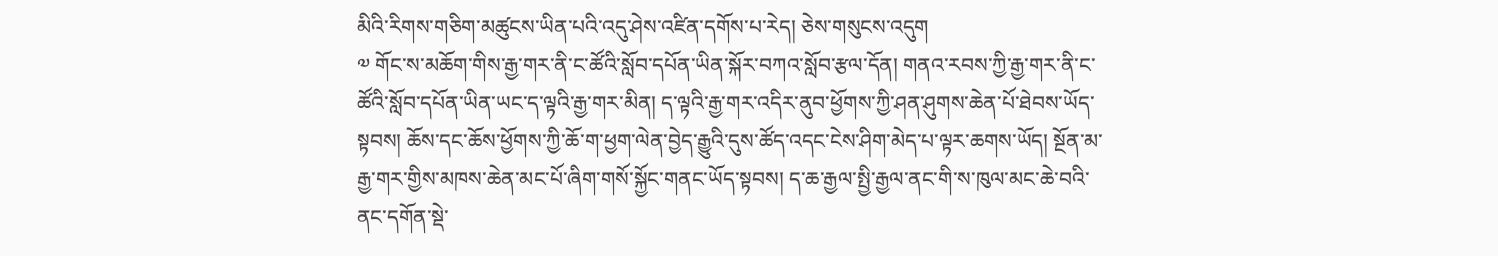མིའི་རིགས་གཅིག་མཚུངས་ཡིན་པའི་འདུ་ཤེས་འཛིན་དགོས་པ་རེད། ཅེས་གསུངས་འདུག
༧ གོང་ས་མཆོག་གིས་རྒྱ་གར་ནི་ང་ཚོའི་སློབ་དཔོན་ཡིན་སྐོར་བཀའ་སློབ་རྩལ་དོན། གནའ་རབས་ཀྱི་རྒྱ་གར་ནི་ང་ཚོའི་སློབ་དཔོན་ཡིན་ཡང་ད་ལྟའི་རྒྱ་གར་མིན། ད་ལྟའི་རྒྱ་གར་འདིར་ནུབ་ཕྱོགས་ཀྱི་ཤན་ཤུགས་ཆེན་པོ་ཐེབས་ཡོད་སྟབས། ཆོས་དང་ཆོས་ཕྱོགས་ཀྱི་ཆོ་ག་ཕྱག་ལེན་བྱེད་རྒྱུའི་དུས་ཚོད་འདང་ངེས་ཤིག་མེད་པ་ལྟར་ཆགས་ཡོད། སྔོན་མ་རྒྱ་གར་གྱིས་མཁས་ཆེན་མང་པོ་ཞིག་གསོ་སྐྱོང་གནང་ཡོད་སྟབས། ད་ཆ་རྒྱལ་སྤྱི་རྒྱལ་ནང་གི་ས་ཁུལ་མང་ཆེ་བའི་ནང་དགོན་སྡེ་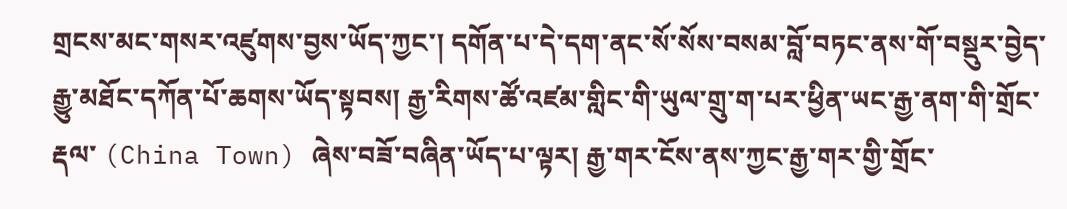གྲངས་མང་གསར་འཛུགས་བྱས་ཡོད་ཀྱང་། དགོན་པ་དེ་དག་ནང་སོ་སོས་བསམ་བློ་བཏང་ནས་གོ་བསྡུར་བྱེད་རྒྱུ་མཐོང་དཀོན་པོ་ཆགས་ཡོད་སྟབས། རྒྱ་རིགས་ཚོ་འཛམ་གླིང་གི་ཡུལ་གྲུ་ག་པར་ཕྱིན་ཡང་རྒྱ་ནག་གི་གྲོང་རྡལ་ (China Town) ཞེས་བཟོ་བཞིན་ཡོད་པ་ལྟར། རྒྱ་གར་ངོས་ནས་ཀྱང་རྒྱ་གར་གྱི་གྲོང་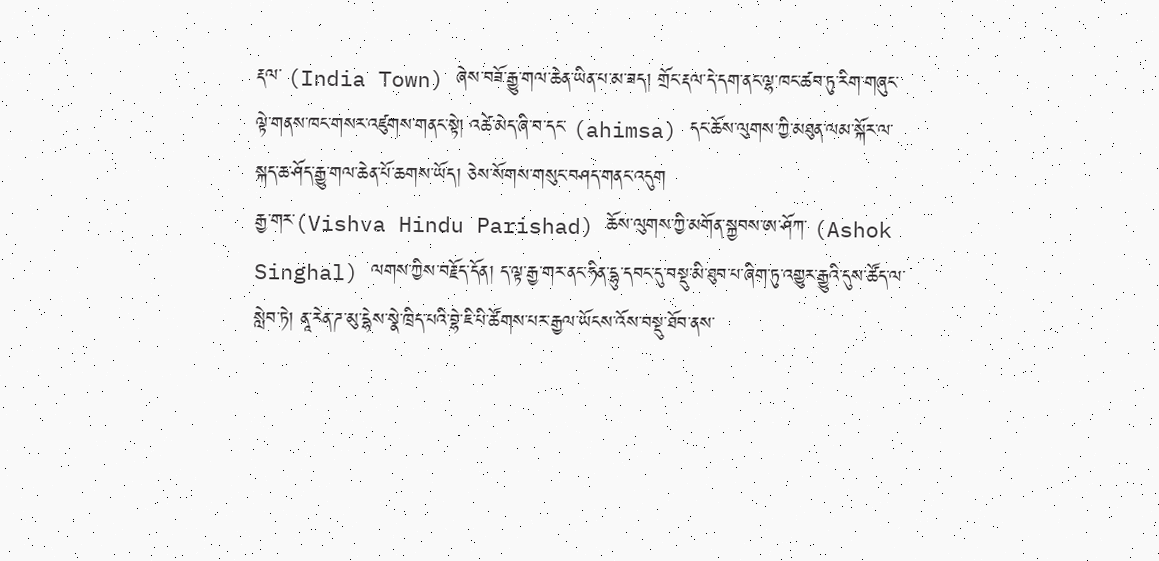རྡལ་ (India Town) ཞེས་བཟོ་རྒྱུ་གལ་ཆེན་ཡིན་པ་མ་ཟད། གྲོང་རྡལ་དེ་དག་ནང་ལྷ་ཁང་ཚབ་ཏུ་རིག་གཞུང་ལྟེ་གནས་ཁང་གསར་འཛུགས་གནང་སྟེ། འཚེ་མེད་ཞི་བ་དང་ (ahimsa) དང་ཆོས་ལུགས་ཀྱི་མཐུན་ལམ་སྐོར་ལ་སྐད་ཆ་ཤོད་རྒྱུ་གལ་ཆེན་པོ་ཆགས་ཡོད། ཅེས་སོགས་གསུང་བཤད་གནང་འདུག
རྒྱ་གར་(Vishva Hindu Parishad) ཆོས་ལུགས་ཀྱི་མགོན་སྐྱབས་ཨ་ཤོཀ་ (Ashok Singhal) ལགས་ཀྱིས་བརྗོད་དོན། ད་ལྟ་རྒྱ་གར་ནང་ཧིན་དྷུ་དབང་དུ་བསྡུ་མི་ཐུབ་པ་ཞིག་ཏུ་འགྱུར་རྒྱུའི་དུས་ཚོད་ལ་སླེབ་ཏེ། ནཱ་རེན་ཌ་མུ་དྷེས་སྣེ་ཁྲིད་པའི་བྷེ་ཇི་པི་ཚོགས་པར་རྒྱལ་ཡོངས་འོས་བསྡུ་ཐོབ་ནས་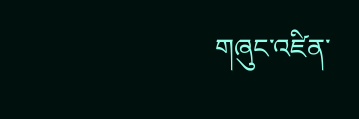གཞུང་འཛིན་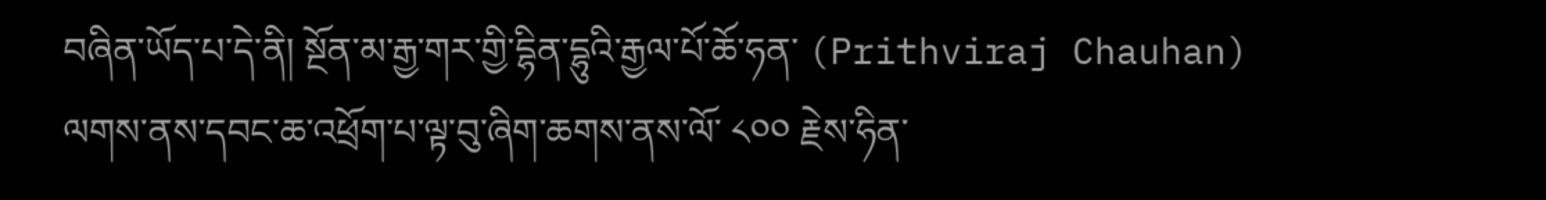བཞིན་ཡོད་པ་དེ་ནི། སྔོན་མ་རྒྱ་གར་གྱི་དྷིན་དྷུའི་རྒྱལ་པོ་ཆོ་ཧན་ (Prithviraj Chauhan) ལགས་ནས་དབང་ཆ་འཕྲོག་པ་ལྟ་བུ་ཞིག་ཆགས་ནས་ལོ་ ༨༠༠ རྗེས་ཧིན་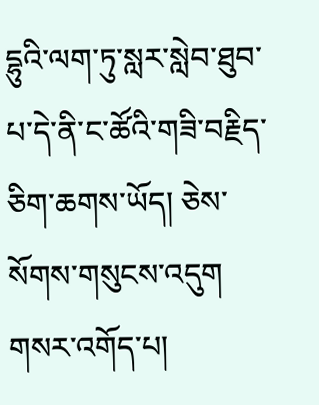དྷུའི་ལག་ཏུ་སླར་སླེབ་ཐུབ་པ་དེ་ནི་ང་ཚོའི་གཟི་བརྗིད་ཅིག་ཆགས་ཡོད། ཅེས་སོགས་གསུངས་འདུག
གསར་འགོད་པ།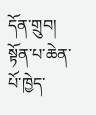དོན་གྲུབ།
སྟོན་པ་ཆེན་པོ་ཁྱེད་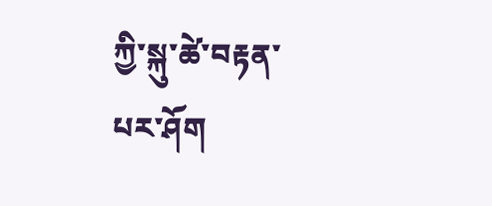ཀྱི་སྐུ་ཚེ་བརྟན་པར་ཤོག